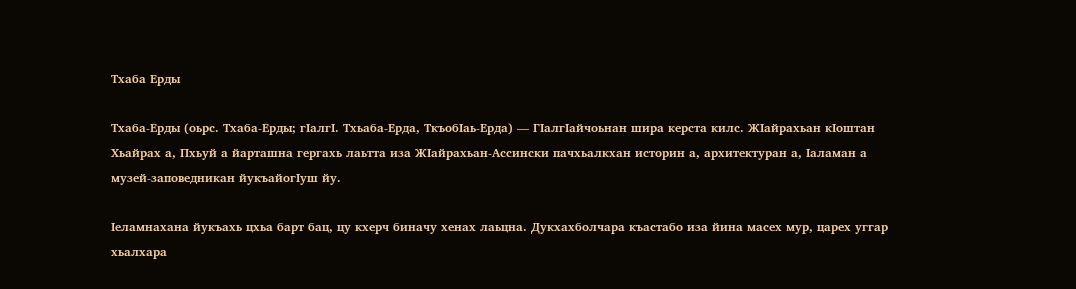Тхаба Ерды

Тхаба-Ерды (оьрс. Тхаба-Ерды; гӀалгӀ. Тхьаба-Ерда, ТкъобӀаь-Ерда) — ГӀалгӀайчоьнан шира керста килс. ЖӀайрахьан кӀоштан Хьайрах а, Пхьуй а йарташна гергахь лаьтта иза ЖӀайрахьан-Ассински пачхьалкхан историн а, архитектуран а, Ӏаламан а музей-заповедникан йукъайогӀуш йу.

Ӏеламнахана йукъахь цхьа барт бац, цу кхерч биначу хенах лаьцна. Дукхахболчара къастабо иза йина масех мур, царех уггар хьалхара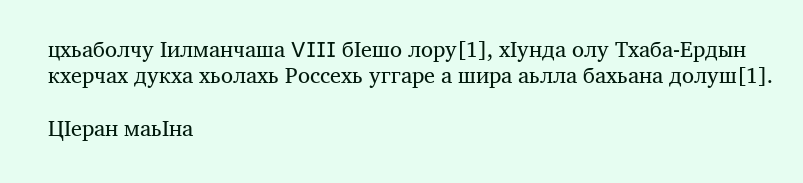цхьаболчу Ӏилманчаша VIII бӀешо лору[1], хӀунда олу Тхаба-Ердын кхерчах дукха хьолахь Россехь уггаре а шира аьлла бахьана долуш[1].

ЦӀеран маьӀна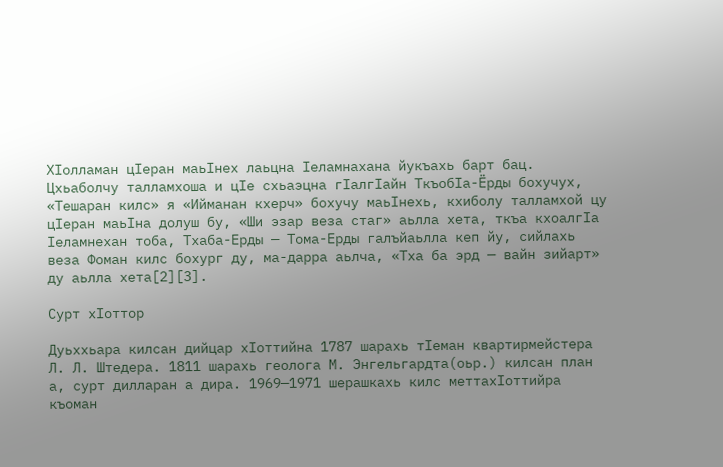ХӀолламан цӀеран маьӀнех лаьцна Ӏеламнахана йукъахь барт бац. Цхьаболчу талламхоша и цӀе схьаэцна гӀалгӀайн ТкъобӀa-Ёрды бохучух, «Тешаран килс» я «Ийманан кхерч» бохучу маьӀнехь, кхиболу талламхой цу цӀеран маьӀна долуш бу, «Ши эзар веза стаг» аьлла хета, ткъа кхоалгӀа Ӏеламнехан тоба, Тхаба-Ерды — Тома-Ерды галъйаьлла кеп йу, сийлахь веза Фоман килс бохург ду, ма-дарра аьлча, «Тха ба эрд — вайн зийарт» ду аьлла хета[2][3].

Сурт хӀоттор

Дуьххьара килсан дийцар хӀоттийна 1787 шарахь тӀеман квартирмейстера Л. Л. Штедера. 1811 шарахь геолога М. Энгельгардта(оьр.) килсан план а, сурт дилларан а дира. 1969—1971 шерашкахь килс меттахӀоттийра къоман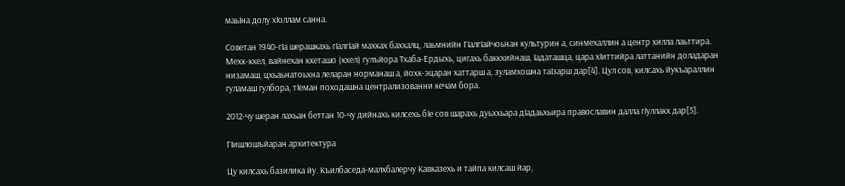маьӀна долу хӀоллам санна.

Советан 1940-гӀа шерашкахь гӀалгӀай махках баххалц, лаьмнийн ГӀалгӀайчоьнан культурин а, синмехаллин а центр хилла лаьттира. Мехк-кхел, вайнехан кхеташо (кхел) гулъйора Тхаба-Ердыхь, цигахь баккхийнаш, Ӏадаташца, цара хӀиттийра латтанийн доладаран низамаш, цхьаьнатоьхна леларан норманаш а, йохк-эцаран хаттарш а, зуламхошна таӀзарш дар[4]. Цул сов, килсахь йукъараллин гуламаш гулбора, тӀеман походашна централизованни кечам бора.

2012-чу шеран лахьан беттан 10-чу дийнахь килсехь бӀе сов шарахь дуьххьара дӀадаьхьира православин далла гӀуллакх дар[5].

ГӀишлошъйаран архитектура

Цу килсахь базилика йу. Къилбаседа-малхбалерчу Кавказехь и тайпа килсаш йар,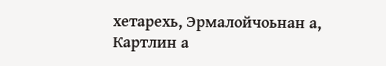хетарехь, Эрмалойчоьнан а, Картлин а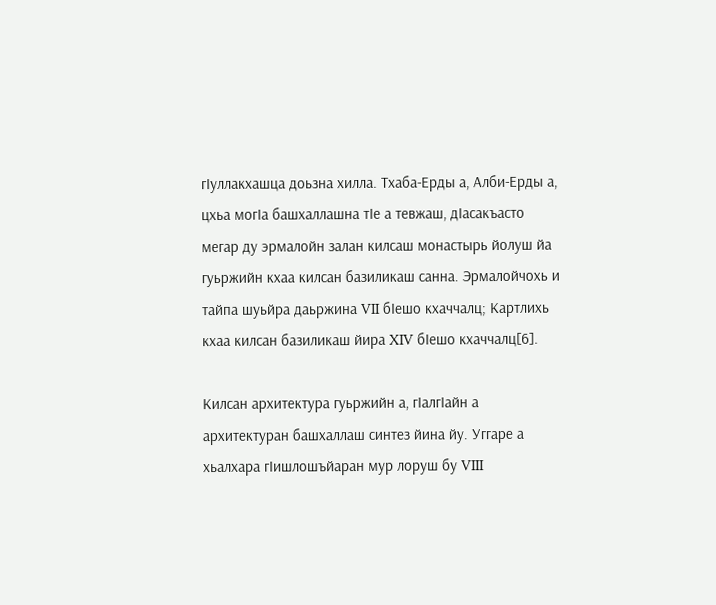гӀуллакхашца доьзна хилла. Тхаба-Ерды а, Алби-Ерды а, цхьа могӀа башхаллашна тӀе а тевжаш, дӀасакъасто мегар ду эрмалойн залан килсаш монастырь йолуш йа гуьржийн кхаа килсан базиликаш санна. Эрмалойчохь и тайпа шуьйра даьржина VII бӀешо кхаччалц; Картлихь кхаа килсан базиликаш йира XIV бӀешо кхаччалц[6].

Килсан архитектура гуьржийн а, гӀалгӀайн а архитектуран башхаллаш синтез йина йу. Уггаре а хьалхара гӀишлошъйаран мур лоруш бу VIII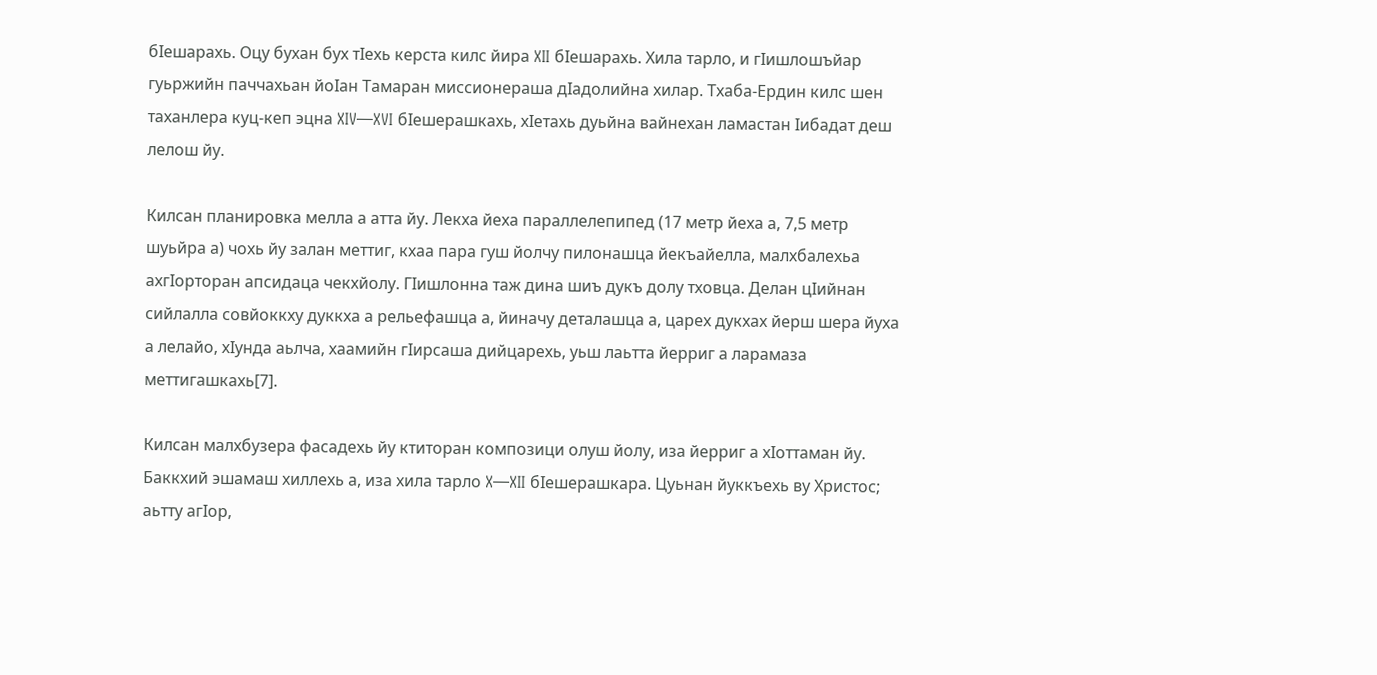бӀешарахь. Оцу бухан бух тӀехь керста килс йира XII бӀешарахь. Хила тарло, и гӀишлошъйар гуьржийн паччахьан йоӀан Тамаран миссионераша дӀадолийна хилар. Тхаба-Ердин килс шен таханлера куц-кеп эцна XIV—XVI бӀешерашкахь, хӀетахь дуьйна вайнехан ламастан Ӏибадат деш лелош йу.

Килсан планировка мелла а атта йу. Лекха йеха параллелепипед (17 метр йеха а, 7,5 метр шуьйра а) чохь йу залан меттиг, кхаа пара гуш йолчу пилонашца йекъайелла, малхбалехьа ахгӀорторан апсидаца чекхйолу. ГӀишлонна таж дина шиъ дукъ долу тховца. Делан цӀийнан сийлалла совйоккху дуккха а рельефашца а, йиначу деталашца а, царех дукхах йерш шера йуха а лелайо, хӀунда аьлча, хаамийн гӀирсаша дийцарехь, уьш лаьтта йерриг а ларамаза меттигашкахь[7].

Килсан малхбузера фасадехь йу ктиторан композици олуш йолу, иза йерриг а хӀоттаман йу. Баккхий эшамаш хиллехь а, иза хила тарло X—XII бӀешерашкара. Цуьнан йуккъехь ву Христос; аьтту агӀор,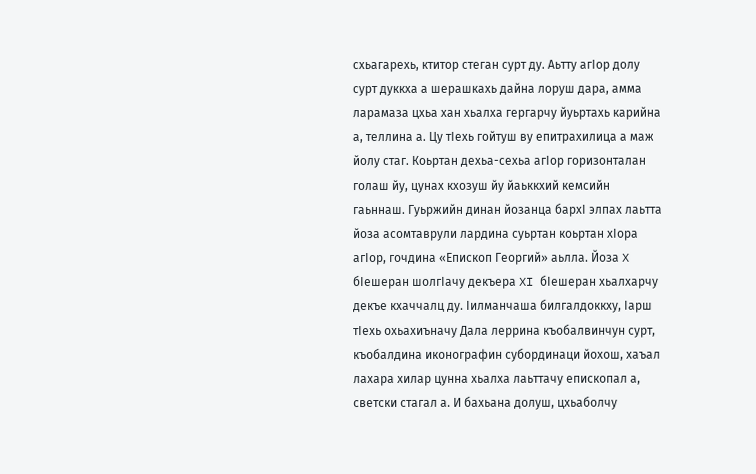схьагарехь, ктитор стеган сурт ду. Аьтту агӀор долу сурт дуккха а шерашкахь дайна лоруш дара, амма ларамаза цхьа хан хьалха гергарчу йуьртахь карийна а, теллина а. Цу тӀехь гойтуш ву епитрахилица а маж йолу стаг. Коьртан дехьа-сехьа агӀор горизонталан голаш йу, цунах кхозуш йу йаьккхий кемсийн гаьннаш. Гуьржийн динан йозанца бархӀ элпах лаьтта йоза асомтаврули лардина суьртан коьртан хӀора агӀор, гочдина «Епископ Георгий» аьлла. Йоза X бӀешеран шолгӀачу декъера XI бӀешеран хьалхарчу декъе кхаччалц ду. Ӏилманчаша билгалдоккху, Ӏарш тӀехь охьахиъначу Дала леррина къобалвинчун сурт, къобалдина иконографин субординаци йохош, хаъал лахара хилар цунна хьалха лаьттачу епископал а, светски стагал а. И бахьана долуш, цхьаболчу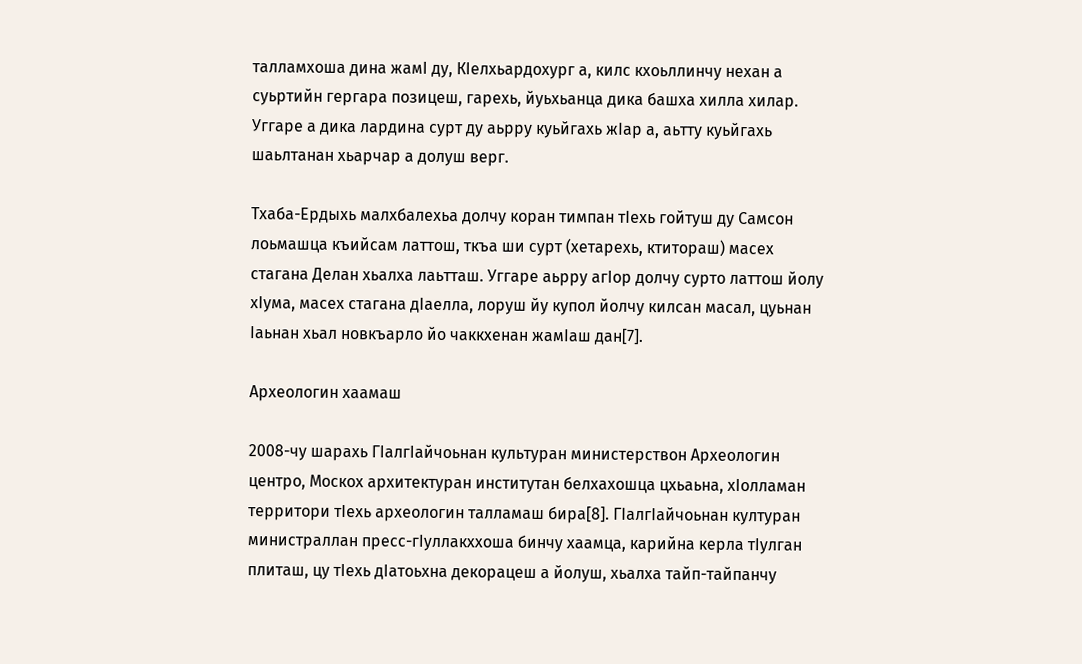талламхоша дина жамӀ ду, КӀелхьардохург а, килс кхоьллинчу нехан а суьртийн гергара позицеш, гарехь, йуьхьанца дика башха хилла хилар. Уггаре а дика лардина сурт ду аьрру куьйгахь жӀар а, аьтту куьйгахь шаьлтанан хьарчар а долуш верг.

Тхаба-Ердыхь малхбалехьа долчу коран тимпан тӀехь гойтуш ду Самсон лоьмашца къийсам латтош, ткъа ши сурт (хетарехь, ктитораш) масех стагана Делан хьалха лаьтташ. Уггаре аьрру агӀор долчу сурто латтош йолу хӀума, масех стагана дӀаелла, лоруш йу купол йолчу килсан масал, цуьнан Ӏаьнан хьал новкъарло йо чаккхенан жамӀаш дан[7].

Археологин хаамаш

2008-чу шарахь ГӀалгӀайчоьнан культуран министерствон Археологин центро, Москох архитектуран институтан белхахошца цхьаьна, хӀолламан территори тӀехь археологин талламаш бира[8]. ГӀалгӀайчоьнан културан министраллан пресс-гӀуллакххоша бинчу хаамца, карийна керла тӀулган плиташ, цу тӀехь дӀатоьхна декорацеш а йолуш, хьалха тайп-тайпанчу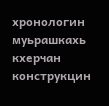хронологин муьрашкахь кхерчан конструкцин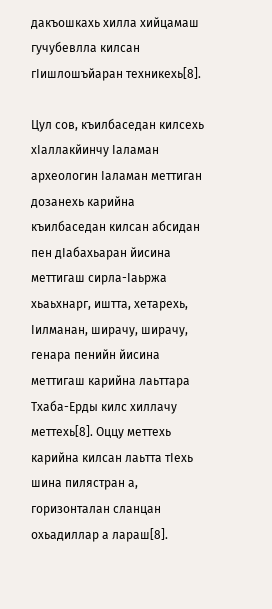дакъошкахь хилла хийцамаш гучубевлла килсан гӀишлошъйаран техникехь[8].

Цул сов, къилбаседан килсехь хӀаллакйинчу Ӏаламан археологин Ӏаламан меттиган дозанехь карийна къилбаседан килсан абсидан пен дӀабахьаран йисина меттигаш сирла-Ӏаьржа хьаьхнарг, иштта, хетарехь, Ӏилманан, ширачу, ширачу, генара пенийн йисина меттигаш карийна лаьттара Тхаба-Ерды килс хиллачу меттехь[8]. Оццу меттехь карийна килсан лаьтта тӀехь шина пилястран а, горизонталан сланцан охьадиллар а лараш[8].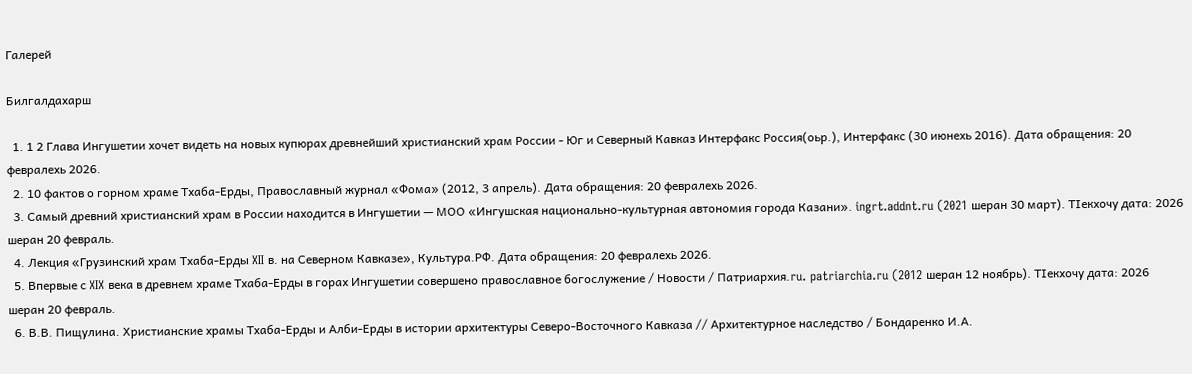Галерей

Билгалдахарш

  1. 1 2 Глава Ингушетии хочет видеть на новых купюрах древнейший христианский храм России - Юг и Северный Кавказ Интерфакс Россия(оьр.), Интерфакс (30 июнехь 2016). Дата обращения: 20 февралехь 2026.
  2. 10 фактов о горном храме Тхаба-Ерды, Православный журнал «Фома» (2012, 3 апрель). Дата обращения: 20 февралехь 2026.
  3. Самый древний христианский храм в России находится в Ингушетии — МОО «Ингушская национально-культурная автономия города Казани». ingrt.addnt.ru (2021 шеран 30 март). ТӀекхочу дата: 2026 шеран 20 февраль.
  4. Лекция «Грузинский храм Тхаба-Ерды XII в. на Северном Кавказе», Культура.РФ. Дата обращения: 20 февралехь 2026.
  5. Впервые с XIX века в древнем храме Тхаба-Ерды в горах Ингушетии совершено православное богослужение / Новости / Патриархия.ru. patriarchia.ru (2012 шеран 12 ноябрь). ТӀекхочу дата: 2026 шеран 20 февраль.
  6. В.В. Пищулина. Христианские храмы Тхаба-Ерды и Алби-Ерды в истории архитектуры Северо-Восточного Кавказа // Архитектурное наследство / Бондаренко И.А.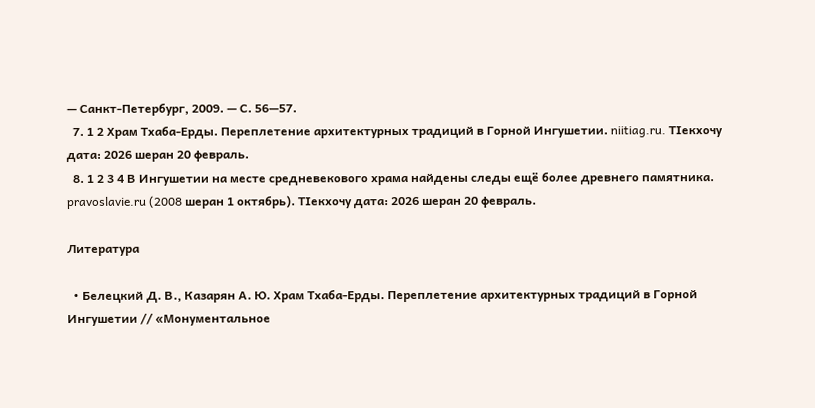— Санкт-Петербург, 2009. — С. 56—57.
  7. 1 2 Храм Тхаба-Ерды. Переплетение архитектурных традиций в Горной Ингушетии. niitiag.ru. ТӀекхочу дата: 2026 шеран 20 февраль.
  8. 1 2 3 4 В Ингушетии на месте средневекового храма найдены следы ещё более древнего памятника. pravoslavie.ru (2008 шеран 1 октябрь). ТӀекхочу дата: 2026 шеран 20 февраль.

Литература

  • Белецкий Д. В., Казарян А. Ю. Храм Тхаба-Ерды. Переплетение архитектурных традиций в Горной Ингушетии // «Монументальное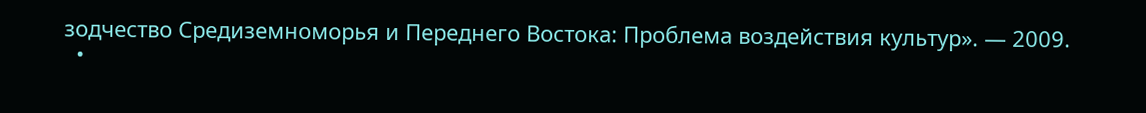зодчество Средиземноморья и Переднего Востока: Проблема воздействия культур». — 2009.
  •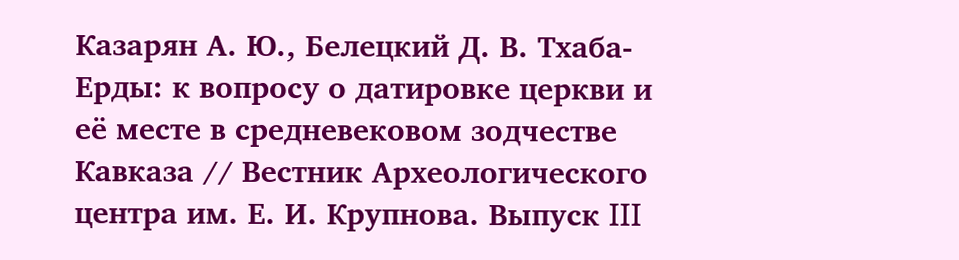Казарян А. Ю., Белецкий Д. В. Тхаба-Ерды: к вопросу о датировке церкви и её месте в средневековом зодчестве Кавказа // Вестник Археологического центра им. Е. И. Крупнова. Выпуск III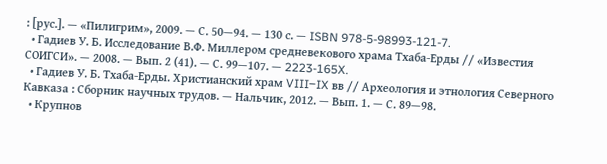: [рус.]. — «Пилигрим», 2009. — С. 50—94. — 130 с. — ISBN 978-5-98993-121-7.
  • Гадиев У. Б. Исследование В.Ф. Миллером средневекового храма Тхаба-Ерды // «Известия СОИГСИ». — 2008. — Вып. 2 (41). — С. 99—107. — 2223-165X.
  • Гадиев У. Б. Тхаба-Ерды. Христианский храм VIII‒IX вв // Археология и этнология Северного Кавказа : Сборник научных трудов. — Нальчик, 2012. — Вып. 1. — С. 89—98.
  • Крупнов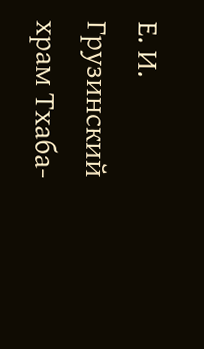Е. И. Грузинский храм Тхаба-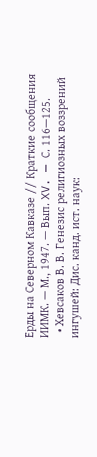Ерды на Северном Кавказе // Краткие сообщения ИИМК. — М., 1947. — Вып. XV. — С. 116—125.
  • Хевсаков В. В. Генезис религиозных воззрений ингушей: Дис. канд. ист. наук: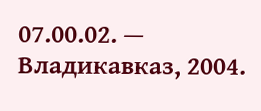07.00.02. — Владикавказ, 2004.